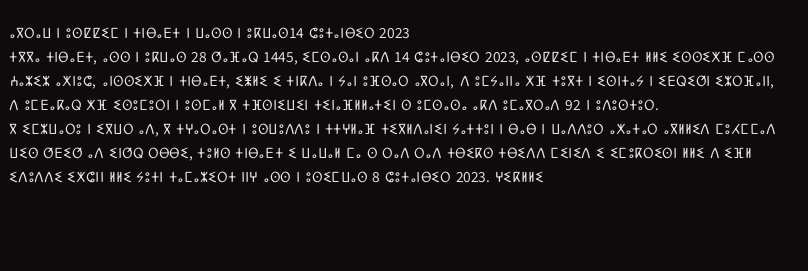ⴰⴳⵔⴰⵡ ⵏ ⵓⵙⵇⵇⵉⵎ ⵏ ⵜⵏⴱⴰⴹⵜ ⵏ ⵡⴰⵙⵙ ⵏ ⵓⴽⵡⴰⵙ14 ⵛⵓⵜⴰⵏⴱⵉⵔ 2023
ⵜⴳⴳⴰ ⵜⵏⴱⴰⴹⵜ, ⴰⵙⵙ ⵏ ⵓⴽⵡⴰⵙ 28 ⵚⴰⴼⴰⵕ 1445, ⵉⵎⵙⴰⵙⴰⵏ ⴰⴽⴷ 14 ⵛⵓⵜⴰⵏⴱⵉⵔ 2023, ⴰⵙⵇⵇⵉⵎ ⵏ ⵜⵏⴱⴰⴹⵜ ⵍⵍⵉ ⵉⵙⵙⵉⵅⴼ ⵎⴰⵙⵙ ⵄⴰⵣⵉⵣ ⴰⵅⵏⵓⵛ, ⴰⵏⵙⵙⵉⵅⴼ ⵏ ⵜⵏⴱⴰⴹⵜ, ⵉⵥⵍⵉ ⵉ ⵜⵏⴽⴷⴰ ⵏ ⵢⴰⵏ ⵓⴼⵙⴰⵔ ⴰⴳⵔⴰⵏ, ⴷ ⵓⵎⵢⴰⵏⵏⴰ ⵅⴼ ⵜⵓⴳⵜ ⵏ ⵉⵙⵏⵜⴰⵢ ⵏ ⵉⴹⵕⵉⵚⵏ ⵉⵣⵔⴼⴰⵏⵏ, ⴷ ⵓⵎⴹⴰⴽⴰⵕ ⵅⴼ ⵉⵙⵓⵎⵓⵔⵏ ⵏ ⵓⵙⵎⴰⵍ ⴳ ⵜⴼⵙⵏⵉⵡⵉⵏ ⵜⵉⵏⴰⴼⵍⵍⴰⵜⵉⵏ ⵙ ⵓⵎⵙⴰⵙⴰ ⴰⴽⴷ ⵓⵎⴰⴳⵔⴰⴷ 92 ⵏ ⵓⴷⵓⵙⵜⵓⵔ.
ⴳ ⵉⵎⵣⵡⴰⵔⵓ ⵏ ⵉⴳⵡⵔ ⴰⴷ, ⴳ ⵜⵖⴰⵔⴰⵙⵜ ⵏ ⵓⵙⵡⵓⴷⴷⵓ ⵏ ⵜⵜⵖⵍⴰⴼ ⵜⵉⴳⵍⴷⴰⵏⵉⵏ ⵢⴰⵜⵜⵓⵏ ⵏ ⴱⴰⴱ ⵏ ⵡⴰⴷⴷⵓⵔ ⴰⵅⴰⵜⴰⵔ ⴰⴳⵍⵍⵉⴷ ⵎⵓⵃⵎⵎⴰⴷ ⵡⵉⵙ ⵚⴹⵉⵚ ⴰⴷ ⵉⵏⵚⵕ ⵔⴱⴱⵉ, ⵜⵓⵍⵙ ⵜⵏⴱⴰⴹⵜ ⵉ ⵡⴰⵡⴰⵍ ⵎⴰ ⵙ ⵔⴰⴷ ⵔⴰⴷ ⵜⴱⵉⴽⵙ ⵜⴱⵉⴷⴷ ⵎⵉⵏⵉⴷ ⵉ ⵉⵎⵓⴽⵔⵉⵙⵏ ⵍⵍⵉ ⴷ ⵉⴼⵍ ⵉⴷⵓⴷⴷⵉ ⵉⵅⵛⵏⵏ ⵍⵍⵉ ⵢⵓⵜⵏ ⵜⴰⵎⴰⵣⵉⵔⵜ ⵏⵏⵖ ⴰⵙⵙ ⵏ ⵓⵙⵉⵎⵡⴰⵙ 8 ⵛⵓⵜⴰⵏⴱⵉⵔ 2023. ⵖⵉⴽⵍⵍⵉ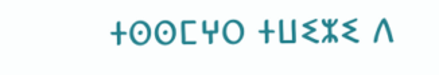ⵜⵙⵙⵎⵖⵔ ⵜⵡⵉⵣⵉ ⴷ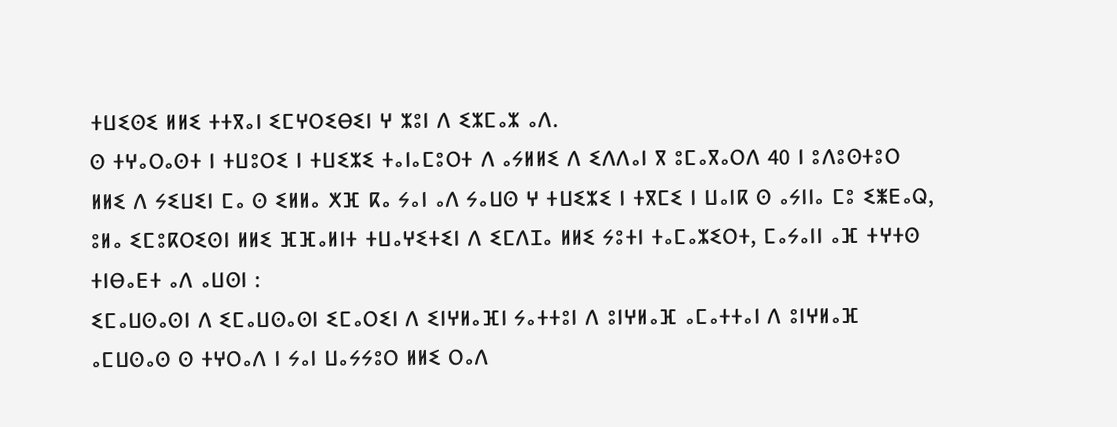ⵜⵡⵉⵙⵉ ⵍⵍⵉ ⵜⵜⴳⴰⵏ ⵉⵎⵖⵔⵉⴱⵉⵏ ⵖ ⵣⵓⵏ ⴷ ⵉⵣⵎⴰⵣ ⴰⴷ.
ⵙ ⵜⵖⴰⵔⴰⵙⵜ ⵏ ⵜⵡⵓⵔⵉ ⵏ ⵜⵡⵉⵣⵉ ⵜⴰⵏⴰⵎⵓⵔⵜ ⴷ ⴰⵢⵍⵍⵉ ⴷ ⵉⴷⴷⴰⵏ ⴳ ⵓⵎⴰⴳⴰⵔⴷ 40 ⵏ ⵓⴷⵓⵙⵜⵓⵔ ⵍⵍⵉ ⴷ ⵢⵉⵡⵉⵏ ⵎⴰ ⵙ ⵉⵍⵍⴰ ⵅⴼ ⴽⴰ ⵢⴰⵏ ⴰⴷ ⵢⴰⵡⵙ ⵖ ⵜⵡⵉⵣⵉ ⵏ ⵜⴳⵎⵉ ⵏ ⵡⴰⵏⴽ ⵙ ⴰⵢⵏⵏⴰ ⵎⵓ ⵉⵥⴹⴰⵕ, ⵓⵍⴰ ⵉⵎⵓⴽⵔⵉⵙⵏ ⵍⵍⵉ ⴼⴼⴰⵍⵏⵜ ⵜⵡⴰⵖⵉⵜⵉⵏ ⴷ ⵉⵎⴷⵊⴰ ⵍⵍⵉ ⵢⵓⵜⵏ ⵜⴰⵎⴰⵣⵉⵔⵜ, ⵎⴰⵢⴰⵏⵏ ⴰⴼ ⵜⵖⵜⵙ ⵜⵏⴱⴰⴹⵜ ⴰⴷ ⴰⵡⵙⵏ :
ⵉⵎⴰⵡⵙⴰⵙⵏ ⴷ ⵉⵎⴰⵡⵙⴰⵙⵏ ⵉⵎⴰⵔⵉⵏ ⴷ ⵉⵏⵖⵍⴰⴼⵏ ⵢⴰⵜⵜⵓⵏ ⴷ ⵓⵏⵖⵍⴰⴼ ⴰⵎⴰⵜⵜⴰⵏ ⴷ ⵓⵏⵖⵍⴰⴼ ⴰⵎⵡⵙⴰⵙ ⵙ ⵜⵖⵔⴰⴷ ⵏ ⵢⴰⵏ ⵡⴰⵢⵢⵓⵔ ⵍⵍⵉ ⵔⴰⴷ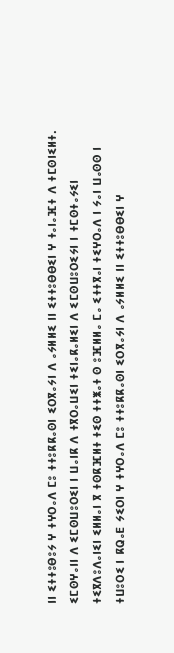ⵏⵏ ⵉⵜⵜⵓⴱⵓⵢ ⵖ ⵜⵖⵔⴰⴷ ⵎⵓ ⵜⵜⵓⴽⴽⴰⵙⵏ ⵉⵔⴳⴰⵢⵏ ⴷ ⴰⵢⵍⵍⵉ ⵏⵏ ⵉⵜⵜⵓⴱⴱⵉⵏ ⵖ ⵜⴰⵏⴰⴼⵜ ⴷ ⵜⵎⵙⵏⵉⵍⵜ.
ⵉⵎⵙⵖⴰⵏⵏ ⴷ ⵉⵎⵙⵡⵓⵔⵉⵏ ⵏ ⵡⴰⵏⴽ ⴷ ⵜⴳⵔⴰⵡⵉⵏ ⵜⵉⵏⴰⴽⴰⵍⵉⵏ ⴷ ⵉⵎⵙⵡⵓⵔⵉⵢⵏ ⵏ ⵜⵎⵙⵜⴰⵢⵉⵏ ⵜⵉⴳⴷⵓⴷⴰⵏⵉⵏ ⵉⵍⵍⴰⵏ ⴳ ⵜⵙⴽⴼⵍⵜ ⵜⵉⵙ ⵜⵜⵥⴰⵜ ⵙ ⵓⴼⵍⵍⴰ ⵎⴰ ⵉⵜⵜⴳⴰⵏ ⵜⵉⵖⵔⴰⴷ ⵏ ⵢⴰⵏ ⵡⴰⵙⵙ ⵏ ⵜⵡⵓⵔⵉ ⵏ ⴽⵕⴰⴹ ⵢⵉⵔⵏ ⵖ ⵜⵖⵔⴰⴷ ⵎⵓ ⵜⵜⵓⴽⴽⴰⵙⵏ ⵉⵔⴳⴰⵢⵏ ⴷ ⴰⵢⵍⵍⵉ ⵏⵏ ⵉⵜⵜⵓⴱⴱⵉⵏ ⵖ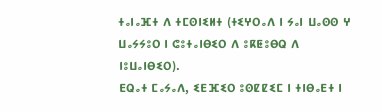ⵜⴰⵏⴰⴼⵜ ⴷ ⵜⵎⵙⵏⵉⵍⵜ (ⵜⵉⵖⵔⴰⴷ ⵏ ⵢⴰⵏ ⵡⴰⵙⵙ ⵖ ⵡⴰⵢⵢⵓⵔ ⵏ ⵛⵓⵜⴰⵏⴱⵉⵔ ⴷ ⵓⴽⵟⵓⴱⵕ ⴷ ⵏⵓⵡⴰⵏⴱⵉⵔ).
ⴹⵕⴰⵜ ⵎⴰⵢⴰⴷ, ⵉⴹⴼⵉⵔ ⵓⵙⵇⵇⵉⵎ ⵏ ⵜⵏⴱⴰⴹⵜ ⵏ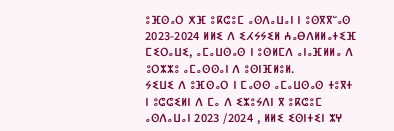ⵓⴼⵙⴰⵔ ⵅⴼ ⵓⴽⵛⵓⵎ ⴰⵙⴷⴰⵡⴰⵏ ⵏ ⵓⵙⴳⴳⵯⴰⵙ 2023-2024 ⵍⵍⵉ ⴷ ⵉⵃⵢⵢⵉⵍ ⵄⴰⴱⴷⵍⵍⴰⵜⵉⴼ ⵎⵉⵔⴰⵡⵉ, ⴰⵎⴰⵡⵙⴰⵙ ⵏ ⵓⵙⵍⵎⴷ ⴰⵏⴰⴼⵍⵍⴰ ⴷ ⵓⵔⵣⵣⵓ ⴰⵎⴰⵙⵙⴰⵏ ⴷ ⵓⵙⵏⴼⵍⵓⵍ.
ⵢⵉⵡⵉ ⴷ ⵓⴼⵙⴰⵔ ⵏ ⵎⴰⵙⵙ ⴰⵎⴰⵡⵙⴰⵙ ⵜⵓⴳⵜ ⵏ ⵓⵛⵛⵉⵍⵏ ⴷ ⵎⴰ ⴷ ⵉⵣⵓⵢⴷⵏ ⴳ ⵓⴽⵛⵓⵎ ⴰⵙⴷⴰⵡⴰⵏ 2023 /2024 , ⵍⵍⵉ ⵉⵙⵏⵜⵉⵏ ⵣⵖ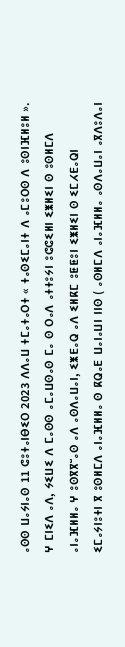ⴰⵙⵙ ⵡⴰⵢⵏⴰⵙ 11 ⵛⵓⵜⴰⵏⴱⵉⵔ 2023 ⴷⴷⴰⵡ ⵜⵎⴰⵜⴰⵔⵜ « ⵜⴰⵙⵉⵎⴰⵏⵜ ⴷ ⴰⵎⵓⵔⵙ ⴷ ⵓⵙⵏⴼⵍⵓⵍ ».
ⵖ ⵎⵏⵉⴷ ⴰⴷ, ⵢⵉⵡⵉ ⴷ ⵎⴰⵙⵙ ⴰⵎⴰⵡⵙⴰⵙ ⵎⴰ ⵙ ⵔⴰⴷ ⴰⵜⵜⵓⵢⵏ ⵓⵛⵛⵉⵍⵏ ⵉⵥⵍⵉⵏ ⵙ ⵓⵙⵍⵎⴷ ⴰⵏⴰⴼⵍⵍⴰ ⵖ ⵓⵙⴳⴳⵯⴰⵙ ⴰⴷ ⴰⵙⴷⴰⵡⴰⵏ, ⵉⵥⴹⴰⵕ ⴰⴷ ⵉⵍⴽⵎ ⵓⵟⵟⵓⵏ ⵉⵥⵍⵉⵏ ⵙ ⵉⵎⵃⴹⴰⵕⵏ ⵉⵎⴰⵢⵏⵓⵜⵏ ⴳ ⵓⵙⵍⵎⴷ ⴰⵏⴰⴼⵍⵍⴰ ⵙ ⴽⵕⴰⴹ ⵡⴰⵏⴰⵡⵏ ⵏⵏⵙ ( ⴰⵙⵍⵎⴷ ⴰⵏⴰⴼⵍⵍⴰ ⴰⵙⴷⴰⵡⴰⵏ ⴰⴳⴷⵓⴷⴰⵏ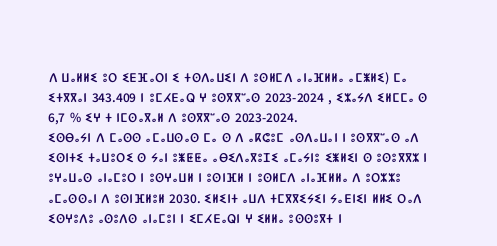ⴷ ⵡⴰⵍⵍⵉ ⵓⵔ ⵉⴹⴼⴰⵔⵏ ⵉ ⵜⵙⴷⴰⵡⵉⵏ ⴷ ⵓⵙⵍⵎⴷ ⴰⵏⴰⴼⵍⵍⴰ ⴰⵎⵥⵍⵉ) ⵎⴰ ⵉⵜⴳⴳⴰⵏ 343.409 ⵏ ⵓⵎⵃⴹⴰⵕ ⵖ ⵓⵙⴳⴳⵯⴰⵙ 2023-2024 , ⵉⵣⴰⵢⴷ ⵉⵍⵎⵎⴰ ⵙ 6,7 % ⵉⵖ ⵜ ⵏⵎⵙⴰⴳⴰⵍ ⴷ ⵓⵙⴳⴳⵯⴰⵙ 2023-2024.
ⵉⵙⴱⴰⵢⵏ ⴷ ⵎⴰⵙⵙ ⴰⵎⴰⵡⵙⴰⵙ ⵎⴰ ⵙ ⴷ ⴰⴽⵛⵓⵎ ⴰⵙⴷⴰⵡⴰⵏ ⵏ ⵓⵙⴳⴳⵯⴰⵙ ⴰⴷ ⵉⵙⵏⵜⵉ ⵜⴰⵡⵓⵔⵉ ⵙ ⵢⴰⵏ ⵓⵥⵟⵟⴰ ⴰⴱⵉⴷⴰⴳⵓⵊⵉ ⴰⵎⴰⵢⵏⵓ ⵉⵥⵍⵉⵏ ⵙ ⵓⵙⵓⴳⴳⵣ ⵏ ⵓⵖⴰⵡⴰⵙ ⴰⵏⴰⵎⵓⵔ ⵏ ⵓⵙⵖⴰⵡⵍ ⵏ ⵓⵙⵏⴼⵍ ⵏ ⵓⵙⵍⵎⴷ ⴰⵏⴰⴼⵍⵍⴰ ⴷ ⵓⵔⵣⵣⵓ ⴰⵎⴰⵙⵙⴰⵏ ⴷ ⵓⵙⵏⴼⵍⵓⵍ 2030. ⵉⵍⵉⵏⵜ ⴰⵡⴷ ⵜⵎⴳⴳⵉⵢⵉⵏ ⵢⴰⴹⵏⵉⵏ ⵍⵍⵉ ⵔⴰⴷ ⵉⵙⵖⵓⴷⵓ ⴰⵙⵓⴷⵙ ⴰⵏⴰⵎⵓⵏ ⵏ ⵉⵎⵃⴹⴰⵕⵏ ⵖ ⵉⵍⵍⴰ ⵓⵙⵙⵓⴳⵜ ⵏ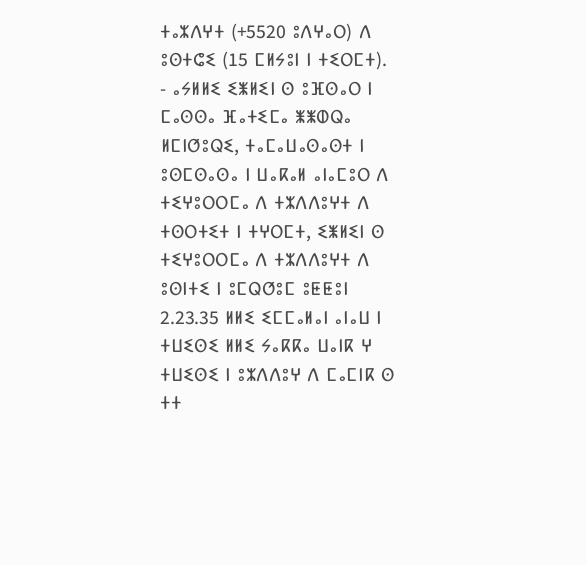ⵜⴰⵣⴷⵖⵜ (+5520 ⵓⴷⵖⴰⵔ) ⴷ ⵓⵙⵜⵛⵉ (15 ⵎⵍⵢⵓⵏ ⵏ ⵜⵉⵔⵎⵜ).
- ⴰⵢⵍⵍⵉ ⵉⵥⵍⵉⵏ ⵙ ⵓⴼⵙⴰⵔ ⵏ ⵎⴰⵙⵙⴰ ⴼⴰⵜⵉⵎⴰ ⵥⵥⵀⵕⴰ ⵍⵎⵏⵚⵓⵕⵉ, ⵜⴰⵎⴰⵡⴰⵙⴰⵙⵜ ⵏ ⵓⵙⵎⵙⴰⵙⴰ ⵏ ⵡⴰⴽⴰⵍ ⴰⵏⴰⵎⵓⵔ ⴷ ⵜⵉⵖⵓⵔⵔⵎⴰ ⴷ ⵜⵣⴷⴷⵓⵖⵜ ⴷ ⵜⵙⵔⵜⵉⵜ ⵏ ⵜⵖⵔⵎⵜ, ⵉⵥⵍⵉⵏ ⵙ ⵜⵉⵖⵓⵔⵔⵎⴰ ⴷ ⵜⵣⴷⴷⵓⵖⵜ ⴷ ⵓⵙⵏⵜⵉ ⵏ ⵓⵎⵕⵚⵓⵎ ⵓⵟⵟⵓⵏ 2.23.35 ⵍⵍⵉ ⵉⵎⵎⴰⵍⴰⵏ ⴰⵏⴰⵡ ⵏ ⵜⵡⵉⵙⵉ ⵍⵍⵉ ⵢⴰⴽⴽⴰ ⵡⴰⵏⴽ ⵖ ⵜⵡⵉⵙⵉ ⵏ ⵓⵣⴷⴷⵓⵖ ⴷ ⵎⴰⵎⵏⴽ ⵙ ⵜⵜ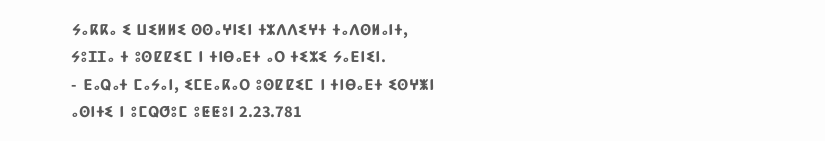ⵢⴰⴽⴽⴰ ⵉ ⵡⵉⵍⵍⵉ ⵙⵙⴰⵖⵏⵉⵏ ⵜⵣⴷⴷⵉⵖⵜ ⵜⴰⴷⵙⵍⴰⵏⵜ, ⵢⵓⵊⵊⴰ ⵜ ⵓⵙⵇⵇⵉⵎ ⵏ ⵜⵏⴱⴰⴹⵜ ⴰⵔ ⵜⵉⵣⵉ ⵢⴰⴹⵏⵉⵏ.
- ⴹⴰⵕⴰⵜ ⵎⴰⵢⴰⵏ, ⵉⵎⴹⴰⴽⴰⵔ ⵓⵙⵇⵇⵉⵎ ⵏ ⵜⵏⴱⴰⴹⵜ ⵉⵙⵖⵥⵏ ⴰⵙⵏⵜⵉ ⵏ ⵓⵎⵕⵚⵓⵎ ⵓⵟⵟⵓⵏ 2.23.781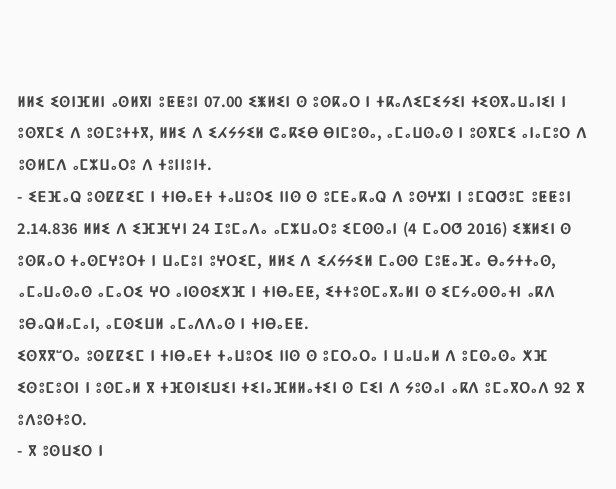ⵍⵍⵉ ⵉⵙⵏⴼⵍⵏ ⴰⵙⵍⴳⵏ ⵓⵟⵟⵓⵏ 07.00 ⵉⵥⵍⵉⵏ ⵙ ⵓⵙⴽⴰⵔ ⵏ ⵜⴽⴰⴷⵉⵎⵉⵢⵉⵏ ⵜⵉⵙⴳⴰⵡⴰⵏⵉⵏ ⵏ ⵓⵙⴳⵎⵉ ⴷ ⵓⵙⵎⵓⵜⵜⴳ, ⵍⵍⵉ ⴷ ⵉⵃⵢⵢⵉⵍ ⵛⴰⴽⵉⴱ ⴱⵏⵎⵓⵙⴰ, ⴰⵎⴰⵡⵙⴰⵙ ⵏ ⵓⵙⴳⵎⵉ ⴰⵏⴰⵎⵓⵔ ⴷ ⵓⵙⵍⵎⴷ ⴰⵎⵣⵡⴰⵔⵓ ⴷ ⵜⵓⵏⵏⵓⵏⵜ.
- ⵉⴹⴼⴰⵕ ⵓⵙⵇⵇⵉⵎ ⵏ ⵜⵏⴱⴰⴹⵜ ⵜⴰⵡⵓⵔⵉ ⵏⵏⵙ ⵙ ⵓⵎⴹⴰⴽⴰⵕ ⴷ ⵓⵙⵖⵣⵏ ⵏ ⵓⵎⵕⵚⵓⵎ ⵓⵟⵟⵓⵏ 2.14.836 ⵍⵍⵉ ⴷ ⵉⴼⴼⵖⵏ 24 ⵊⵓⵎⴰⴷⴰ ⴰⵎⵣⵡⴰⵔⵓ ⵉⵎⵙⵙⴰⵏ (4 ⵎⴰⵔⵚ 2016) ⵉⵥⵍⵉⵏ ⵙ ⵓⵙⴽⴰⵔ ⵜⴰⵙⵎⵖⵓⵔⵜ ⵏ ⵡⴰⵎⵓⵏ ⵓⵖⵔⵉⵎ, ⵍⵍⵉ ⴷ ⵉⵃⵢⵢⵉⵍ ⵎⴰⵙⵙ ⵎⵓⵟⴰⴼⴰ ⴱⴰⵢⵜⵜⴰⵙ, ⴰⵎⴰⵡⴰⵙⴰⵙ ⴰⵎⴰⵔⵉ ⵖⵔ ⴰⵏⵙⵙⵉⵅⴼ ⵏ ⵜⵏⴱⴰⴹⵟ, ⵉⵜⵜⵓⵙⵎⴰⴳⴰⵍⵏ ⵙ ⵉⵎⵢⴰⵙⵙⴰⵜⵏ ⴰⴽⴷ ⵓⴱⴰⵕⵍⴰⵎⴰⵏ, ⴰⵎⵙⵉⵡⵍ ⴰⵎⴰⴷⴷⴰⵙ ⵏ ⵜⵏⴱⴰⴹⵟ.
ⵉⵙⴳⴳⵯⵔⴰ ⵓⵙⵇⵇⵉⵎ ⵏ ⵜⵏⴱⴰⴹⵜ ⵜⴰⵡⵓⵔⵉ ⵏⵏⵙ ⵙ ⵓⵎⵔⴰⵔⴰ ⵏ ⵡⴰⵡⴰⵍ ⴷ ⵓⵎⵙⴰⵙⴰ ⵅⴼ ⵉⵙⵓⵎⵓⵔⵏ ⵏ ⵓⵙⵎⴰⵍ ⴳ ⵜⴼⵙⵏⵉⵡⵉⵏ ⵜⵉⵏⴰⴼⵍⵍⴰⵜⵉⵏ ⵙ ⵎⵉⵏ ⴷ ⵢⵓⵙⴰⵏ ⴰⴽⴷ ⵓⵎⴰⴳⵔⴰⴷ 92 ⴳ ⵓⴷⵓⵙⵜⵓⵔ.
- ⴳ ⵓⵙⵡⵉⵔ ⵏ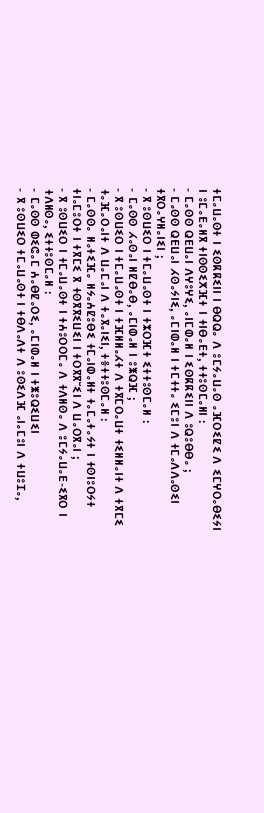ⵜⵎⴰⵡⴰⵙⵜ ⵏ ⵉⵙⴽⴽⵉⵏⵏ ⵏ ⴱⵕⵕⴰ ⴷ ⵓⵎⵢⴰⵡⴰⵙ ⴰⴼⵔⵉⵇⵉ ⴷ ⵉⵎⵖⵔⴰⴱⵉⵢⵏ ⵏ ⵓⵎⴰⴹⴰⵍⴳ ⵜⵏⵙⵙⵉⵅⴼⵜ ⵏ ⵜⵏⴱⴰⴹⵜ, ⵜⵜⵓⵙⵎⴰⵍⵏ :
- ⵎⴰⵙⵙ ⵕⴹⵡⴰⵏ ⴷⵖⵓⵖⵉ, ⴰⵏⵎⵀⴰⵍ ⵏ ⵉⵙⴽⴽⵉⵏⵏ ⴷ ⵓⵕⵓⴱⴱⴰ ;
- ⵎⴰⵙⵙ ⵕⴹⵡⴰⵏ ⵃⵙⴰⵢⵏⵉ, ⴰⵎⵏⵀⴰⵍ ⵏ ⵜⵎⵜⵜⴰ ⵉⵎⵓⵏ ⴷ ⵜⵎⴰⴷⴷⴰⵙⵉⵏ ⵜⴳⵔⴰⵖⵍⴰⵏⵉⵏ ;
- ⴳ ⵓⵙⵡⵉⵔ ⵏ ⵜⵎⴰⵡⴰⵙⵜ ⵏ ⵜⵣⵔⴼⵜ ⵉⵜⵜⵓⵙⵎⴰⵍ :
- ⵎⴰⵙⵙ ⵃⴰⵙⴰⵏ ⵍⵇⴱⴰⴱ, ⴰⵎⵏⵀⴰⵍ ⵏ ⵓⵥⵕⴼ ;
- ⴳ ⵓⵙⵡⵉⵔ ⵏ ⵜⵎⴰⵡⴰⵙⵜ ⵏ ⵜⴼⵍⵍⴰⵃⵜ ⴷ ⵜⴳⵎⵔⴰⵡⵜ ⵜⵉⵍⵍⴰⵏⵜ ⴷ ⵜⴳⵎⵉ ⵜⴰⴼⴰⵔⴰⵏⵜ ⴷ ⵡⴰⵎⴰⵏ ⴷ ⵜⴰⴳⴰⵏⵉⵏ, ⵜⴻⵜⵜⵓⵙⵎⴰⵍ :
- ⵎⴰⵙⵙⴰ ⵍⴰⵜⵉⴼⴰ ⵍⵢⴰⵄⵇⵓⴱⵉ ⵜⵎⴰⵏⵀⴰⵍⵜ ⵜⴰⵎⴰⵜⴰⵢⵜ ⵏ ⵜⵙⵏⵓⵔⵢⵜ ⵜⵏⴰⵎⵓⵔⵜ ⵏ ⵜⴳⵎⵉ ⴳ ⵜⵙⴳⴳⵉⵡⵉⵏ ⵏ ⵜⵔⴳⴳⵯⵉⵏ ⴷ ⵡⴰⵔⴳⴰⵏ ;
- ⴳ ⵓⵙⵡⵉⵔ ⵏ ⵜⵎⴰⵡⴰⵙⵜ ⵏ ⵜⵄⵓⵔⵔⵎⴰ ⴷ ⵜⴷⵍⵙⴰ ⴷ ⵓⵎⵢⴰⵡⴰⴹ-ⵉⴳⵔ ⵏ ⵜⴷⵍⵙⴰ, ⵉⵜⵜⵓⵙⵎⴰⵍ :
- ⵎⴰⵙⵙ ⵀⵉⵛⴰⵎ ⵄⴰⴱⵇⴰⵔⵉ, ⴰⵎⵏⵀⴰⵍ ⵏ ⵜⵥⵓⵕⵉⵡⵉⵏ
- ⴳ ⵓⵙⵡⵉⵔ ⵜⵎⴰⵡⴰⵙⵜ ⵏ ⵜⴱⴷⴰⴷⵜ ⴷ ⵓⵙⵉⴷⴼ ⴰⵏⴰⵎⵓⵏ ⴷ ⵜⵡⵓⵊⴰ,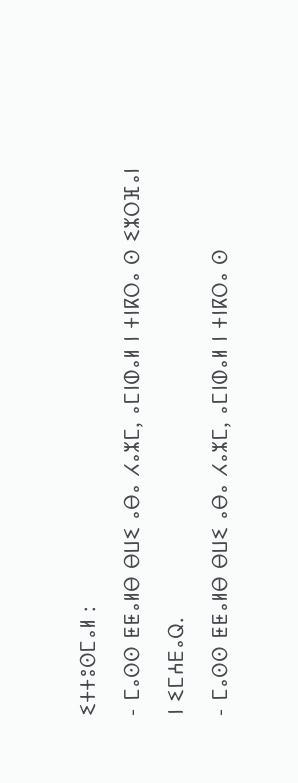ⵉⵜⵜⵓⵙⵎⴰⵍ :
- ⵎⴰⵙⵙ ⵟⵟⴰⵍⴱ ⴱⵡⵉ ⴰⴱⴰ ⵃⴰⵣⵎ, ⴰⵎⵏⵀⴰⵍ ⵏ ⵜⵏⴽⵔⴰ ⵙ ⵉⵣⵔⴼⴰⵏ ⵏ ⵉⵎⵄⴹⴰⵕ.
- ⵎⴰⵙⵙ ⵟⵟⴰⵍⴱ ⴱⵡⵉ ⴰⴱⴰ ⵃⴰⵣⵎ, ⴰⵎⵏⵀⴰⵍ ⵏ ⵜⵏⴽⵔⴰ ⵙ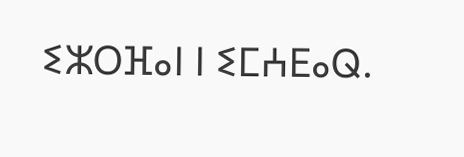ⵉⵣⵔⴼⴰⵏ ⵏ ⵉⵎⵄⴹⴰⵕ.